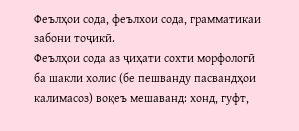Феълҳои сода, феълхои сода, грамматикаи забони тоҷикӣ.
Феълҳои сода аз ҷиҳати сохти морфологӣ ба шакли холис (бе пешванду пасвандҳои калимасоз) воқеъ мешаванд: хонд, гуфт,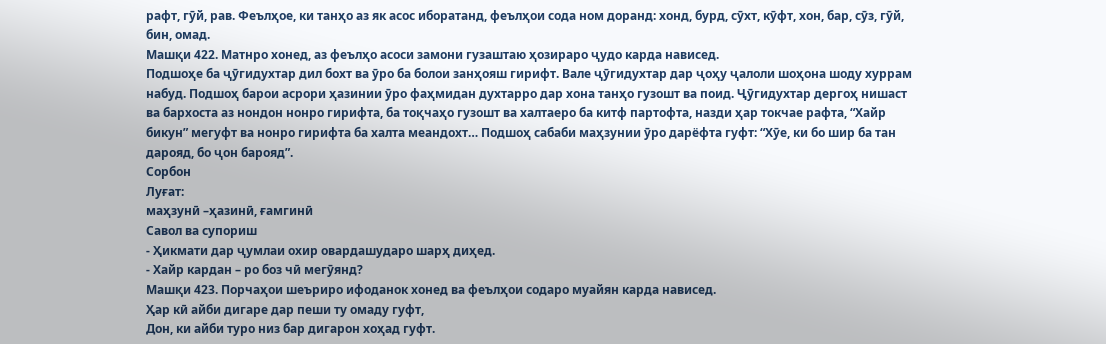рафт, гӯй, рав. Феълҳое, ки танҳо аз як асос иборатанд, феълҳои сода ном доранд: хонд, бурд, сӯхт, кӯфт, хон, бар, сӯз, гӯй, бин, омад.
Машқи 422. Матнро хонед, аз феълҳо асоси замони гузаштаю ҳозираро ҷудо карда нависед.
Подшоҳе ба ҷӯгидухтар дил бохт ва ӯро ба болои занҳояш гирифт. Вале ҷӯгидухтар дар ҷоҳу ҷалоли шоҳона шоду хуррам набуд. Подшоҳ барои асрори ҳазинии ӯро фаҳмидан духтарро дар хона танҳо гузошт ва поид. Ҷӯгидухтар дергоҳ нишаст ва бархоста аз нондон нонро гирифта, ба тоқчаҳо гузошт ва халтаеро ба китф партофта, назди ҳар токчае рафта, “Хайр бикун” мегуфт ва нонро гирифта ба халта меандохт… Подшоҳ сабаби маҳзунии ӯро дарёфта гуфт: “Хӯе, ки бо шир ба тан дарояд, бо ҷон барояд”.
Сорбон
Луғат:
маҳзунӣ –ҳазинӣ, ғамгинӣ
Савол ва супориш
- Ҳикмати дар ҷумлаи охир овардашударо шарҳ диҳед.
- Хайр кардан – ро боз чӣ мегӯянд?
Машқи 423. Порчаҳои шеъриро ифоданок хонед ва феълҳои содаро муайян карда нависед.
Ҳар кӣ айби дигаре дар пеши ту омаду гуфт,
Дон, ки айби туро низ бар дигарон хоҳад гуфт.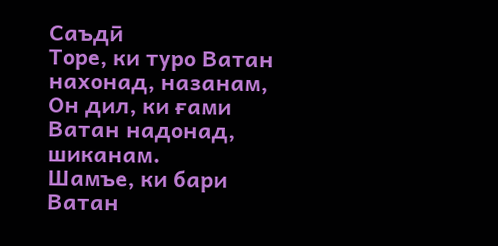Саъдӣ
Торе, ки туро Ватан нахонад, назанам,
Он дил, ки ғами Ватан надонад, шиканам.
Шамъе, ки бари Ватан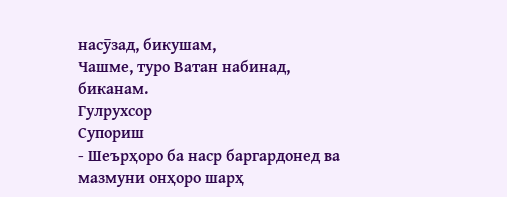насӯзад, бикушам,
Чашме, туро Ватан набинад, биканам.
Гулрухсор
Супориш
- Шеърҳоро ба наср баргардонед ва мазмуни онҳоро шарҳ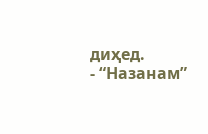диҳед.
- “Назанам”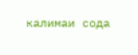калимаи сода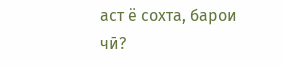аст ё сохта, барои чӣ?